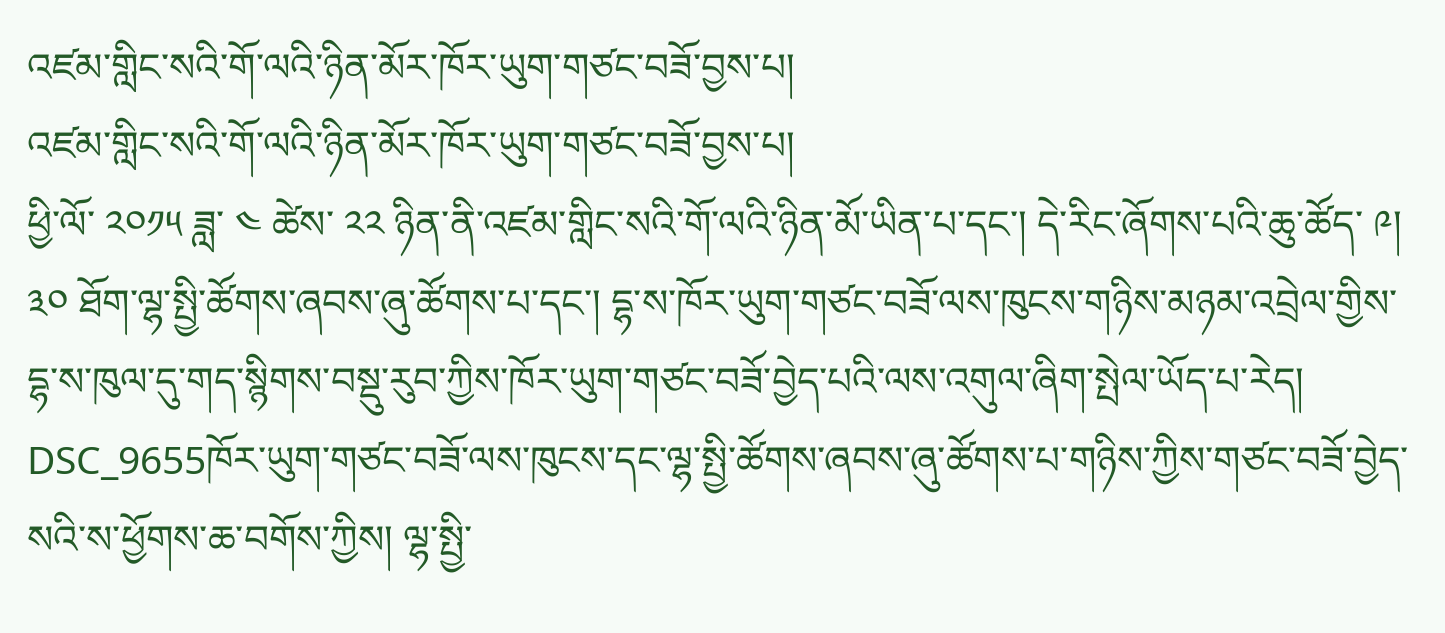འཛམ་གླིང་སའི་གོ་ལའི་ཉིན་མོར་ཁོར་ཡུག་གཙང་བཟོ་བྱས་པ།
འཛམ་གླིང་སའི་གོ་ལའི་ཉིན་མོར་ཁོར་ཡུག་གཙང་བཟོ་བྱས་པ།
ཕྱི་ལོ་ ༢༠༡༥ ཟླ་ ༤ ཚེས་ ༢༢ ཉིན་ནི་འཛམ་གླིང་སའི་གོ་ལའི་ཉིན་མོ་ཡིན་པ་དང་། དེ་རིང་ཞོགས་པའི་ཆུ་ཚོད་ ༩། ༣༠ ཐོག་ལྷ་སྤྱི་ཚོགས་ཞབས་ཞུ་ཚོགས་པ་དང་། དྷ་ས་ཁོར་ཡུག་གཙང་བཟོ་ལས་ཁུངས་གཉིས་མཉམ་འབྲེལ་གྱིས་དྷ་ས་ཁུལ་དུ་གད་སྙིགས་བསྡུ་རུབ་ཀྱིས་ཁོར་ཡུག་གཙང་བཟོ་བྱེད་པའི་ལས་འགུལ་ཞིག་སྤེལ་ཡོད་པ་རེད།
DSC_9655ཁོར་ཡུག་གཙང་བཟོ་ལས་ཁུངས་དང་ལྷ་སྤྱི་ཚོགས་ཞབས་ཞུ་ཚོགས་པ་གཉིས་ཀྱིས་གཙང་བཟོ་བྱེད་སའི་ས་ཕྱོགས་ཆ་བགོས་ཀྱིས། ལྷ་སྤྱི་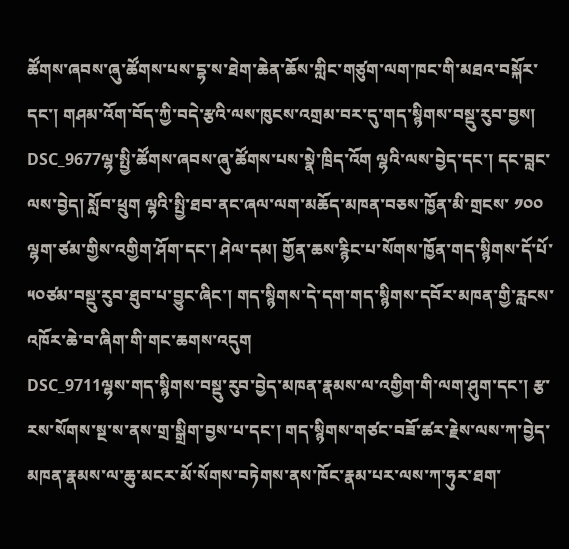ཚོགས་ཞབས་ཞུ་ཚོགས་པས་དྷ་ས་ཐེག་ཆེན་ཆོས་གླིང་གཙུག་ལག་ཁང་གི་མཐའ་བསྐོར་དང་། གཤམ་འོག་བོད་ཀྱི་བདེ་རྩའི་ལས་ཁུངས་འགྲམ་བར་དུ་གད་སྙིགས་བསྡུ་རུབ་བྱས།
DSC_9677ལྷ་སྤྱི་ཚོགས་ཞབས་ཞུ་ཚོགས་པས་སྣེ་ཁྲིད་འོག ལྷའི་ལས་བྱེད་དང་། དང་བླང་ལས་བྱེད། སློབ་ཕྲུག ལྷའི་སྤྱི་ཐབ་ནང་ཞལ་ལག་མཆོད་མཁན་བཅས་ཁྱོན་མི་གྲངས་ ༡༠༠ ལྷག་ཙམ་གྱིས་འགྱིག་ཤོག་དང་། ཤེལ་དམ། གྱོན་ཆས་རྙིང་པ་སོགས་ཁྱོན་གད་སྙིགས་དོ་པོ་༥༠ཙམ་བསྡུ་རུབ་ཐུབ་པ་བྱུང་ཞིང་། གད་སྙིགས་དེ་དག་གད་སྙིགས་དབོར་མཁན་གྱི་རླངས་འཁོར་ཆེ་བ་ཞིག་གི་གང་ཆགས་འདུག
DSC_9711ལྷས་གད་སྙིགས་བསྡུ་རུབ་བྱེད་མཁན་རྣམས་ལ་འགྱིག་གི་ལག་ཤུག་དང་། རྩ་རས་སོགས་སྔ་ས་ནས་གྲ་སྒྲིག་བྱས་པ་དང་། གད་སྙིགས་གཙང་བཟོ་ཚར་རྗེས་ལས་ཀ་བྱེད་མཁན་རྣམས་ལ་ཆུ་མངར་མོ་སོགས་བཏེགས་ནས་ཁོང་རྣམ་པར་ལས་ཀ་ཧུར་ཐག་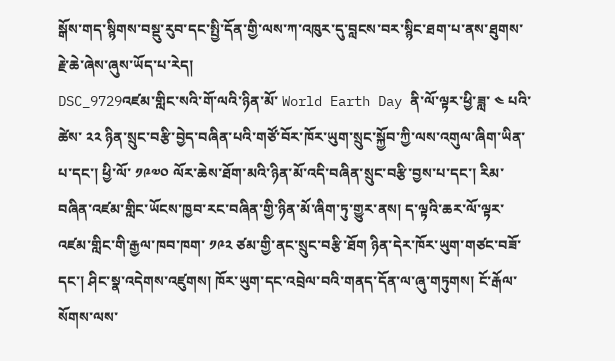སྒོས་གད་སྙིགས་བསྡུ་རུབ་དང་སྤྱི་དོན་གྱི་ལས་ཀ་འཁུར་དུ་བླངས་བར་སྙིང་ཐག་པ་ནས་ཐུགས་རྗེ་ཆེ་ཞེས་ཞུས་ཡོད་པ་རེད།
DSC_9729འཛམ་གླིང་སའི་གོ་ལའི་ཉིན་མོ་ World Earth Day ནི་ལོ་ལྟར་ཕྱི་ཟླ་ ༤ པའི་ཚེས་ ༢༢ ཉིན་སྲུང་བརྩི་བྱེད་བཞིན་པའི་གཙོ་བོར་ཁོར་ཡུག་སྲུང་སྐྱོབ་ཀྱི་ལས་འགུལ་ཞིག་ཡིན་པ་དང་། ཕྱི་ལོ་ ༡༩༧༠ ལོར་ཆེས་ཐོག་མའི་ཉིན་མོ་འདི་བཞིན་སྲུང་བརྩི་བྱས་པ་དང་། རིམ་བཞིན་འཛམ་གླིང་ཡོངས་ཁྱབ་རང་བཞིན་གྱི་ཉིན་མོ་ཞིག་ཏུ་གྱུར་ནས། ད་ལྟའི་ཆར་ལོ་ལྟར་འཛམ་གླིང་གི་རྒྱལ་ཁབ་ཁག་ ༡༩༢ ཙམ་གྱི་ནང་སྲུང་བརྩི་ཐོག ཉིན་དེར་ཁོར་ཡུག་གཙང་བཟོ་དང་། ཤིང་སྣ་འདེགས་འཛུགས། ཁོར་ཡུག་དང་འབྲེལ་བའི་གནད་དོན་ལ་ཞུ་གཏུགས། ངོ་རྒོལ་སོགས་ལས་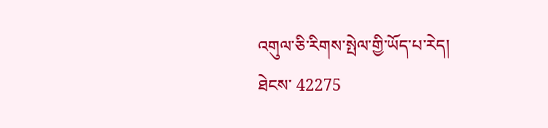འགུལ་ཅི་རིགས་སྤེལ་གྱི་ཡོད་པ་རེད།
ཐེངས་ 42275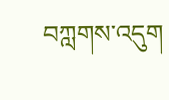བཀླགས་འདུག